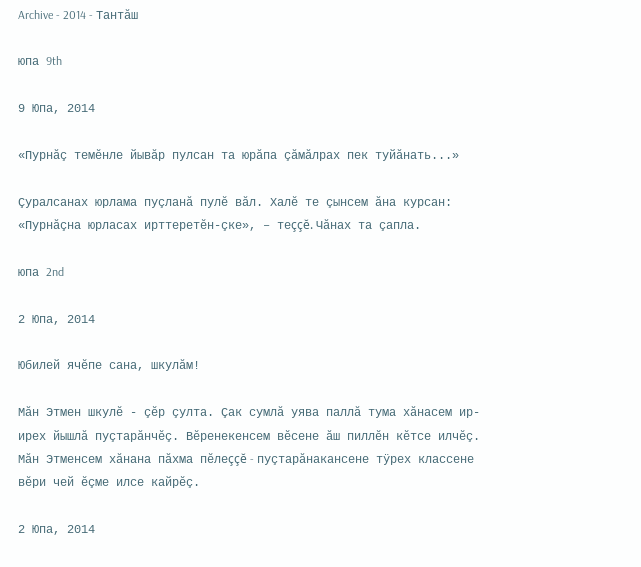Archive - 2014 - Тантăш

юпа 9th

9 Юпа, 2014

«Пурнăç темĕнле йывăр пулсан та юрăпа çăмăлрах пек туйăнать...»

Çуралсанах юрлама пуçланă пулĕ вăл. Халĕ те çынсем ăна курсан: «Пурнăçна юрласах ирттеретĕн-çке», – теççĕ. Чăнах та çапла.

юпа 2nd

2 Юпа, 2014

Юбилей ячĕпе сана, шкулăм!

Мăн Этмен шкулĕ - çĕр çулта. Çак сумлă уява паллă тума хăнасем ир-ирех йышлă пуçтарăнчĕç. Вĕренекенсем вĕсене ăш пиллĕн кĕтсе илчĕç. Мăн Этменсем хăнана пăхма пĕлеççĕ - пуçтарăнакансене тÿрех классене вĕри чей ĕçме илсе кайрĕç.

2 Юпа, 2014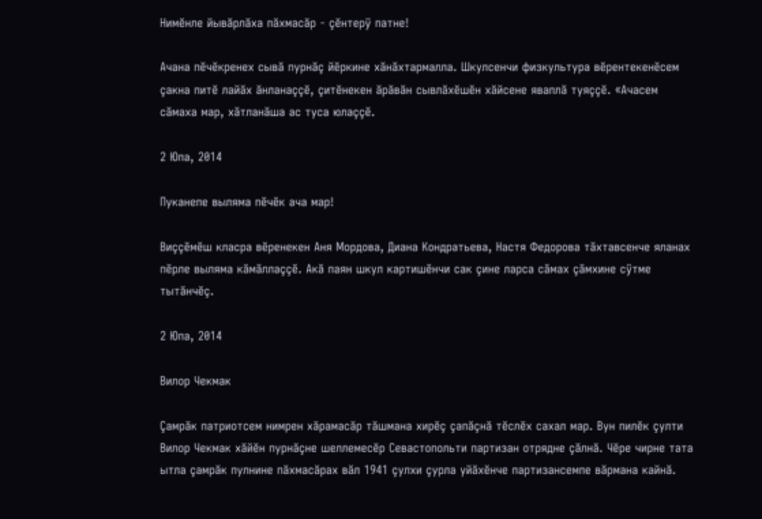Нимĕнле йывăрлăха пăхмасăр - çĕнтерÿ патне!

Ачана пĕчĕкренех сывă пурнăç йĕркине хăнăхтармалла. Шкулсенчи физкультура вĕрентекенĕсем çакна питĕ лайăх ăнланаççĕ, çитĕнекен ăрăвăн сывлăхĕшĕн хăйсене яваплă туяççĕ. «Ачасем сăмаха мар, хăтланăша ас туса юлаççĕ.

2 Юпа, 2014

Пуканепе выляма пĕчĕк ача мар!

Виççĕмĕш класра вĕренекен Аня Мордова, Диана Кондратьева, Настя Федорова тăхтавсенче яланах пĕрле выляма кăмăллаççĕ. Акă паян шкул картишĕнчи сак çине ларса сăмах çăмхине сÿтме тытăнчĕç.

2 Юпа, 2014

Вилор Чекмак

Çамрăк патриотсем нимрен хăрамасăр тăшмана хирĕç çапăçнă тĕслĕх сахал мар. Вун пилĕк çулти Вилор Чекмак хăйĕн пурнăçне шеллемесĕр Севастопольти партизан отрядне çăлнă. Чĕре чирне тата ытла çамрăк пулнине пăхмасăрах вăл 1941 çулхи çурла уйăхĕнче партизансемпе вăрмана кайнă.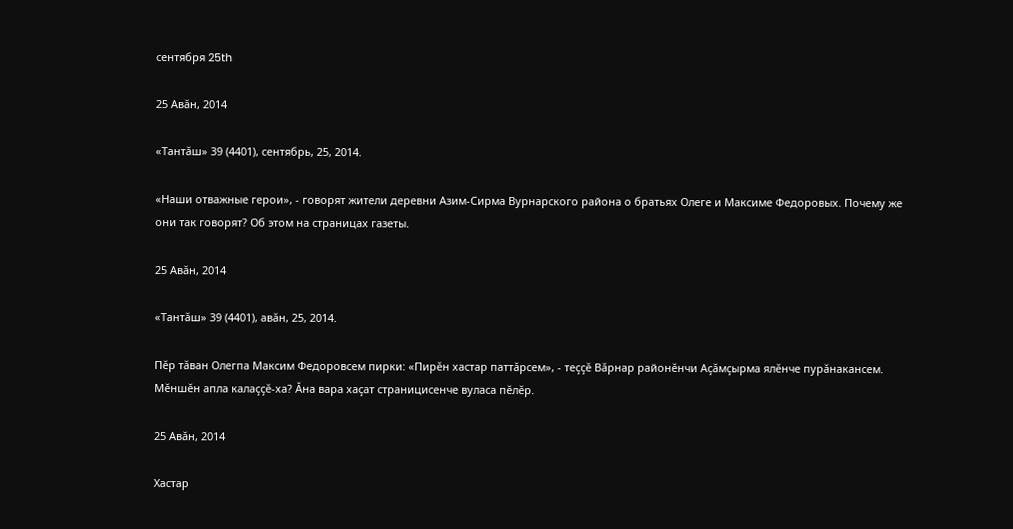сентября 25th

25 Авăн, 2014

«Тантăш» 39 (4401), сентябрь, 25, 2014.

«Наши отважные герои», - говорят жители деревни Азим-Сирма Вурнарского района о братьях Олеге и Максиме Федоровых. Почему же они так говорят? Об этом на страницах газеты.

25 Авăн, 2014

«Тантăш» 39 (4401), авăн, 25, 2014.

Пĕр тăван Олегпа Максим Федоровсем пирки: «Пирĕн хастар паттăрсем», - теççĕ Вăрнар районĕнчи Аçăмçырма ялĕнче пурăнакансем. Мĕншĕн апла калаççĕ-ха? Ăна вара хаçат страницисенче вуласа пĕлĕр.

25 Авăн, 2014

Хастар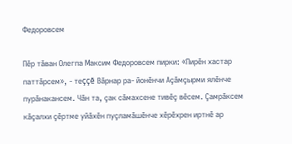Федоровсем

Пĕр тăван Олегпа Максим Федоровсем пирки: «Пирĕн хастар паттăрсем», - теççĕ Вăрнар ра- йонĕнчи Аçăмçырми ялĕнче пурăнакансем. Чăн та, çак сăмахсене тивĕç вĕсем. Çамрăксем кăçалхи çĕртме уйăхĕн пуçламăшĕнче хĕрĕхрен иртнĕ ар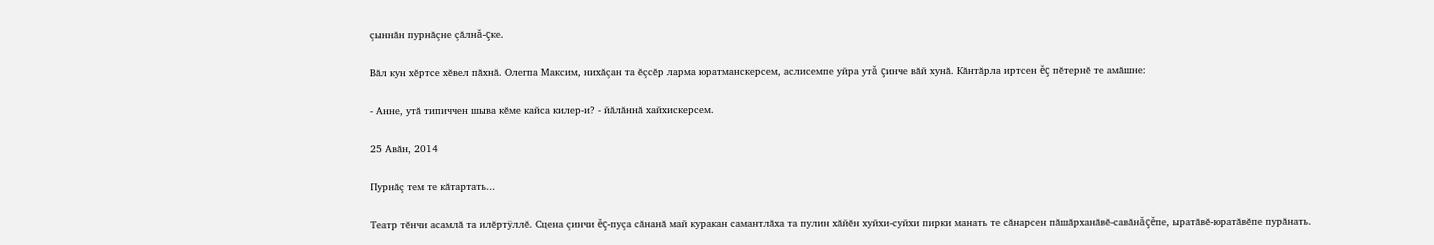çыннăн пурнăçне çăлнă-çке.

Вăл кун хĕртсе хĕвел пăхнă. Олегпа Максим, нихăçан та ĕçсĕр ларма юратманскерсем, аслисемпе уйра утă çинче вăй хунă. Кăнтăрла иртсен ĕç пĕтернĕ те амăшне:

- Анне, утă типиччен шыва кĕме кайса килер-и? - йăлăннă хайхискерсем.

25 Авăн, 2014

Пурнăç тем те кăтартать...

Театр тĕнчи асамлă та илĕртÿллĕ. Сцена çинчи ĕç-пуçа сăнанă май куракан самантлăха та пулин хăйĕн хуйхи-суйхи пирки манать те сăнарсен пăшăрханăвĕ-савăнăçĕпе, ыратăвĕ-юратăвĕпе пурăнать.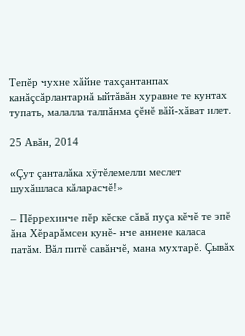Тепĕр чухне хăйне тахçантанпах канăçсăрлантарнă ыйтăвăн хуравне те кунтах тупать, малалла талпăнма çĕнĕ вăй-хăват илет.

25 Авăн, 2014

«Çут çанталăка хÿтĕлемелли меслет шухăшласа кăларасчĕ!»

– Пĕррехинче пĕр кĕске сăвă пуçа кĕчĕ те эпĕ ăна Хĕрарăмсен кунĕ- нче аннене каласа патăм. Вăл питĕ савăнчĕ, мана мухтарĕ. Çывăх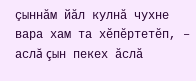çыннăм йăл кулнă чухне вара хам та хĕпĕртетĕп, – аслă çын пекех ăслă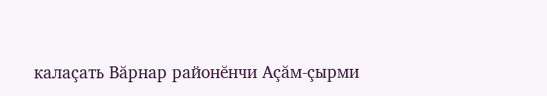калаçать Вăрнар районĕнчи Аçăм-çырми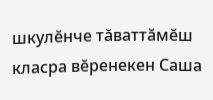шкулĕнче тăваттăмĕш класра вĕренекен Саша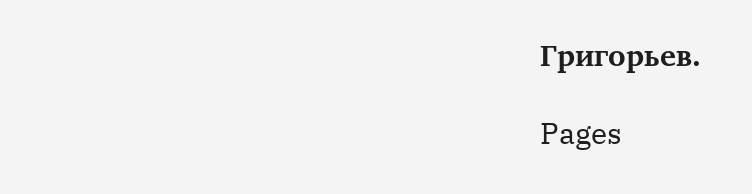Григорьев.

Pages